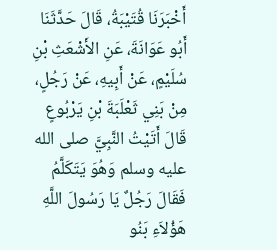أَخْبَرَنَا قُتَيْبَةُ، قَالَ حَدَّثَنَا أَبُو عَوَانَةَ، عَنِ الأَشْعَثِ بْنِ سُلَيْمٍ، عَنْ أَبِيهِ، عَنْ رَجُلٍ، مِنْ بَنِي ثَعْلَبَةَ بْنِ يَرْبُوعٍ قَالَ أَتَيْتُ النَّبِيَّ صلى الله عليه وسلم وَهُوَ يَتَكَلَّمُ فَقَالَ رَجُلٌ يَا رَسُولَ اللَّهِ هَؤُلاَءِ بَنُو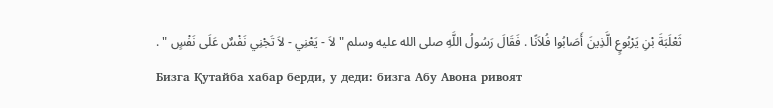ثَعْلَبَةَ بْنِ يَرْبُوعٍ الَّذِينَ أَصَابُوا فُلاَنًا . فَقَالَ رَسُولُ اللَّهِ صلى الله عليه وسلم " لاَ - يَعْنِي - لاَ تَجْنِي نَفْسٌ عَلَى نَفْسٍ " .
Бизга Қутайба хабар берди, у деди: бизга Абу Авона ривоят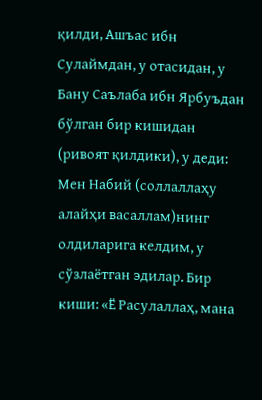қилди, Ашъас ибн Сулаймдан, у отасидан, у Бану Саълаба ибн Ярбуъдан бўлган бир кишидан (ривоят қилдики), у деди: Мен Набий (соллаллаҳу алайҳи васаллам)нинг олдиларига келдим, у сўзлаётган эдилар. Бир киши: «Ё Расулаллаҳ, мана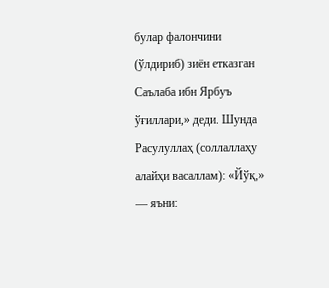булар фалончини (ўлдириб) зиён етказган Саълаба ибн Ярбуъ ўғиллари,» деди. Шунда Расулуллаҳ (соллаллаҳу алайҳи васаллам): «Йўқ,» — яъни: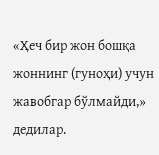«Ҳеч бир жон бошқа жоннинг (гуноҳи) учун жавобгар бўлмайди,» дедилар.